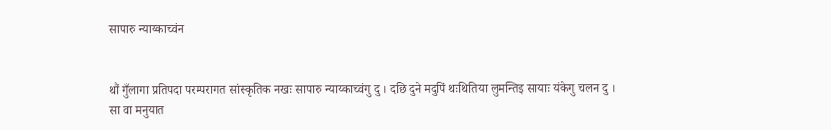सापारु न्याय्काच्वंन


थौं गुँलागा प्रतिपदा परम्परागत सांस्कृतिक नखः सापारु न्याय्काच्वंगु दु । दछि दुने मदुपिं थःथितिया लुमन्तिइ सायाः यंकेगु चलन दु । सा वा मनुयात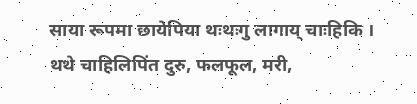साया रूपमा छायेपिया थःथःगु लागाय् चाःहिकि । थथे चाहिलिपिंत दुरु, फलफूल, मरी,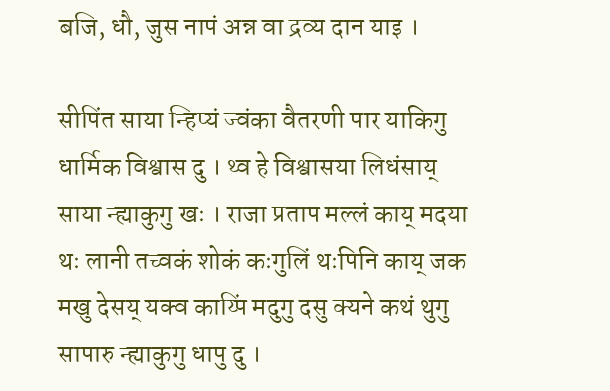बजि, धौ, जुस नापं अन्न वा द्रव्य दान याइ ।

सीपिंत साया न्हिप्यं ज्वंका वैतरणी पार याकिगु धार्मिक विश्वास दु । थ्व हे विश्वासया लिधंसाय् साया न्ह्याकुगु खः । राजा प्रताप मल्लं काय् मदया थः लानी तच्वकं शोकं कःगुलिं थःपिनि काय् जक मखु देसय् यक्व काय्पिं मदुगु दसु क्यने कथं थुगु सापारु न्ह्याकुगु धापु दु ।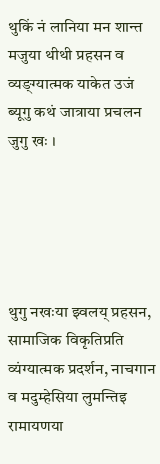थुकिं नं लानिया मन शान्त मजुया थीथी प्रहसन व व्यङ्ग्यात्मक याकेत उजं ब्यूगु कथं जात्राया प्रचलन जुगु खः ।





थुगु नखःया झ्वलय् प्रहसन, सामाजिक विकृतिप्रति व्यंग्यात्मक प्रदर्शन, नाचगान व मदुम्हेसिया लुमन्तिइ रामायणया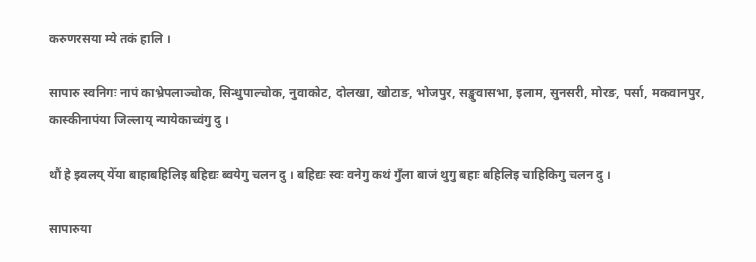करुणरसया म्ये तकं हालि ।

सापारु स्वनिगः नापं काभ्रेपलाञ्चोक, सिन्धुपाल्चोक, नुवाकोट, दोलखा, खोटाङ, भोजपुर, सङ्खुवासभा, इलाम, सुनसरी, मोरङ, पर्सा, मकवानपुर, कास्कीनापंया जिल्लाय् न्यायेकाच्वंगु दु ।

थौं हे झ्वलय् येँया बाहाबहिलिइ बहिद्यः ब्वयेगु चलन दु । बहिद्यः स्वः वनेगु कथं गुँला बाजं थुगु बहाः बहिलिइ चाहिकिगु चलन दु ।

सापारुया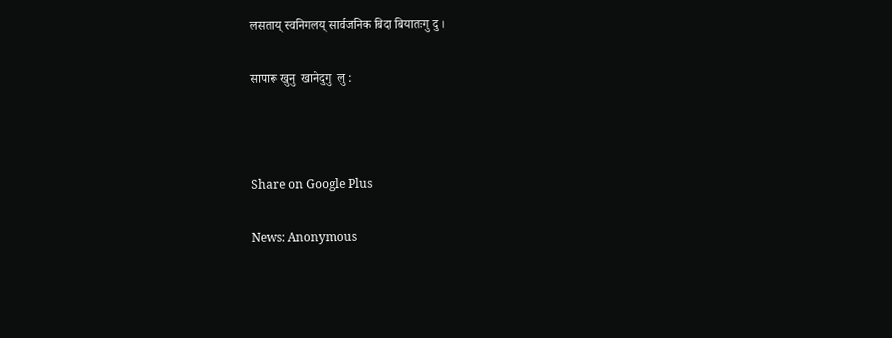लसताय् स्वनिगलय् सार्वजनिक बिदा बियातःगु दु ।

सापारू खुनु  खानेदुगु  लु :



Share on Google Plus

News: Anonymous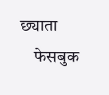छ्याता
    फेसबुक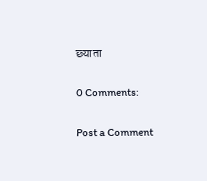छ्याता

0 Comments:

Post a Comment